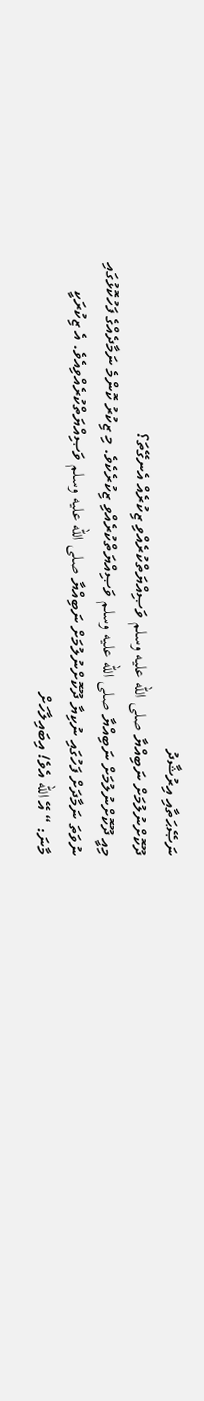ނަޞޭޙަތާއި އިރުޝާދު
ދޫކޮށްނުލުމަށް ނަބިއްޔާ صلى الله عليه وسلم ވަޞިއްޔަތްކުރެއްވި ޒިކުރެއް އެނގޭތަ؟
މިއީ ދޫކޮށްނުލުމަށް ނަބިއްޔާ صلى الله عليه وسلم ވަޞިއްޔަތްކުރެއްވި ޒިކުރެކެވެ. މި ޒިކުރު ކޮންމެ ނަމާދެއްގެ ފަހުކޮޅުގައި ނުވަތަ ނަމާދަށް ފަހުގައި ނުކިޔާ ދޫކޮށްނުލުމަށް ނަބިއްޔާ صلى الله عليه وسلم ވަޞިއްޔަތްކުރެއްވިއެވެ. އެ ޒިކުރަކީ
މާނަ: “ އޭ الله އެވެ! އިބައިލާހަށް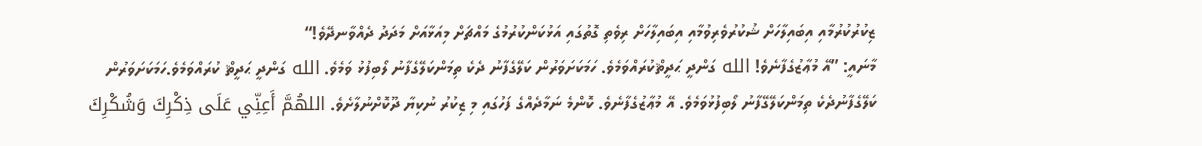ޒިކުރުކުރުމާއި އިބައިލާހަށް ޝުކުރުވެރިވުމާއި އިބައިލާހަށް ރިވެތި ގޮތުގައި އަޅުކަންކުރުމުގެ މައްޗަށް މިއަޅާއަށް މަދަދު ދެއްވާނދޭވެ!“
މާނައީ: ”އޭ މުޢާޒުގެފާނެވެ! الله ގަންދީ ޙަދީޘްކުރައްވަމެވެ. ހަމަކަށަވަރުން ކަލޭގެފާނު ދެކެ ތިމަންކަލޭގެފާނު ލޯބިފުޅު ވަމެވެ. الله ގަންދީ ޙަދީޘް ކުރައްވަމެވެ.ހަމަކަށަވަރުން ކަލޭގެފާނުދެކެ ތިމަންކަލޭގޭފާނު ލޯބިފުޅުވަމެވެ. އޭ މުޢާޒުގެފާނެވެ. ކޮންމެ ނަމާދެއްގެ ފަހުގައި މި ޒިކުރު ނުކިޔާ ދޫކޮށްނުލާށެވެ. اللهُمَّ أَعِنِّي عَلَى ذِكْرِكَ وَشُكْرِكَ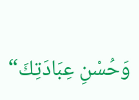وَحُسْنِ عِبَادَتِكَ“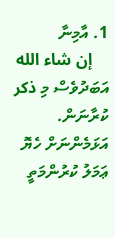1. އާމިނާ
    إن شاء الله އަބަދުވެސް މި ذكر ކުރާނަން. އަޅަމެންނަށް ހެޔޮ ޢަމަލު ކުރުންމަތީ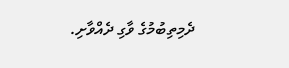ދެމިތިބުމުގެ ވާގި ދެއްވާށި.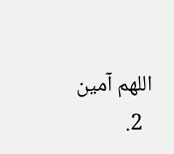اللهم آمين
  2.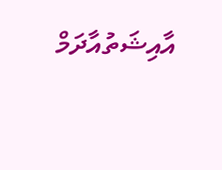އާއިޝަތުއާދަމް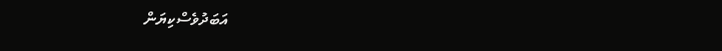އަބަދުވެސްކިޔަން